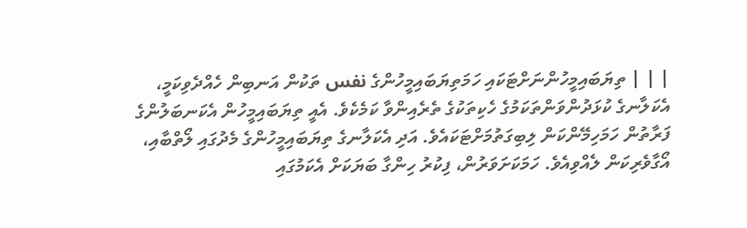| | | ތިޔަބައިމީހުންނަށްޓަކައި ހަމަތިޔަބައިމީހުންގެ نفس ތަކުން އަނބިން ހެއްދެވިކަމީ، އެކަލާނގެ ކުޅަދުންވަންތަކަމުގެ ހެކިތަކުގެ ތެރެއިންވާ ކަމެކެވެ. އެއީ ތިޔަބައިމީހުން އެކަނބަލުންގެ ފަރާތުން ހަމަހިމޭންކަން ލިބިގަތުމަށްޓަކައެވެ. އަދި އެކަލާނގެ ތިޔަބައިމީހުންގެ މެދުގައި ލޯތްބާއި، އޯގާވެރިކަން ލެއްވިއެވެ. ހަމަކަށަވަރުން، ފިކުރު ހިންގާ ބަޔަކަށް އެކަމުގައި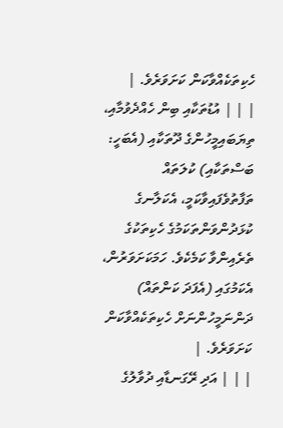ހެކިތަކެއްވާކަން ކަށަވަރެވެ. |
| | | އުޑުތަކާއި ބިން ހެއްދެވުމާއި، ތިޔަބައިމީހުންގެ ދޫތަކާއި (އެބަހީ: ބަސްތަކާއި) ކުލަތައް ތަފާތުވެފައިވާކަމީ، އެކަލާނގެ ކުޅަދުންވަންތަކަމުގެ ހެކިތަކުގެ ތެރެއިންވާ ކަމެކެވެ. ހަމަކަށަވަރުން، އެކަމުގައި (އެފަދަ ކަންތައް) ދަންނަމީހުންނަށް ހެކިތަކެއްވާކަން ކަށަވަރެވެ. |
| | | އަދި ރޭގަނޑާއި ދުވާލުގެ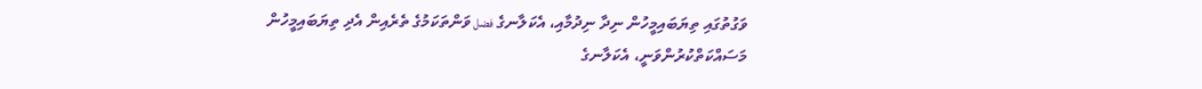ވަގުތުގައި ތިޔަބައިމީހުން ނިދާ ނިދުމާއި، އެކަލާނގެ فضل ވަންތަކަމުގެ ތެރެއިން އެދި ތިޔަބައިމީހުން މަސައްކަތްކުރުންވަނީ، އެކަލާނގެ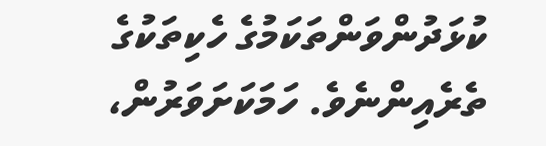ކުޅަދުންވަންތަކަމުގެ ހެކިތަކުގެ ތެރެއިންނެވެ. ހަމަކަށަވަރުން،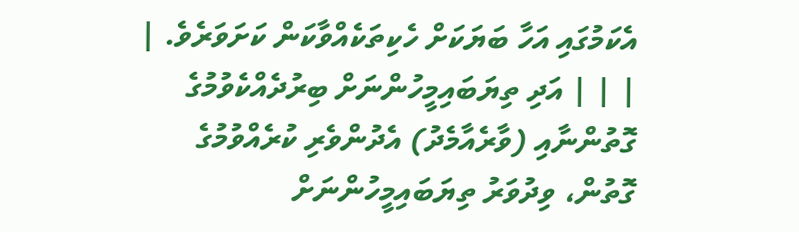އެކަމުގައި އަހާ ބަޔަކަށް ހެކިތަކެއްވާކަން ކަށަވަރެވެ. |
| | | އަދި ތިޔަބައިމީހުންނަށް ބިރުދެއްކެވުމުގެ ގޮތުންނާއި (ވާރެއާމެދު) އެދުންވެރި ކުރެއްވުމުގެ ގޮތުން، ވިދުވަރު ތިޔަބައިމީހުންނަށް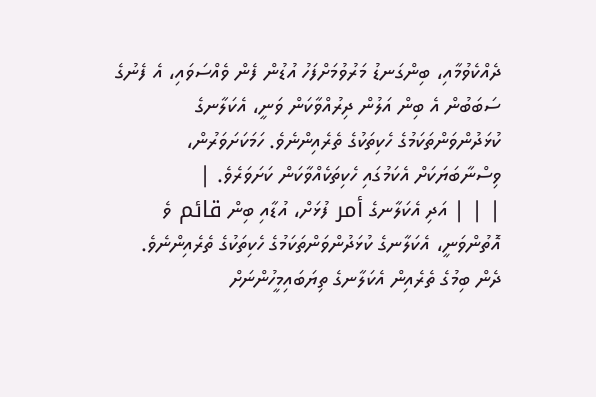ދެއްކެވުމާއި، ބިންގަނޑު މަރުވުމަށްފަހު އުޑުން ފެން ވެއްސަވައި، އެ ފެނުގެ ސަބަބުން އެ ބިން އަލުން ދިރުއްވާކަން ވަނީ، އެކަލާނގެ ކުޅަދުންވަންތަކަމުގެ ހެކިތަކުގެ ތެރެއިންނެވެ. ހަމަކަށަވަރުން، ވިސްނާބަޔަކަށް އެކަމުގައި ހެކިތަކެއްވާކަން ކަށަވަރެވެ. |
| | | އަދި އެކަލާނގެ أمر ފުޅަށް، އުޑާއި ބިން قائم ވެ އޮތުންވަނީ، އެކަލާނގެ ކުޅަދުންވަންތަކަމުގެ ހެކިތަކުގެ ތެރެއިންނެވެ. ދެން ބިމުގެ ތެރެއިން އެކަލާނގެ ތިޔަބައިމީހުންނަށް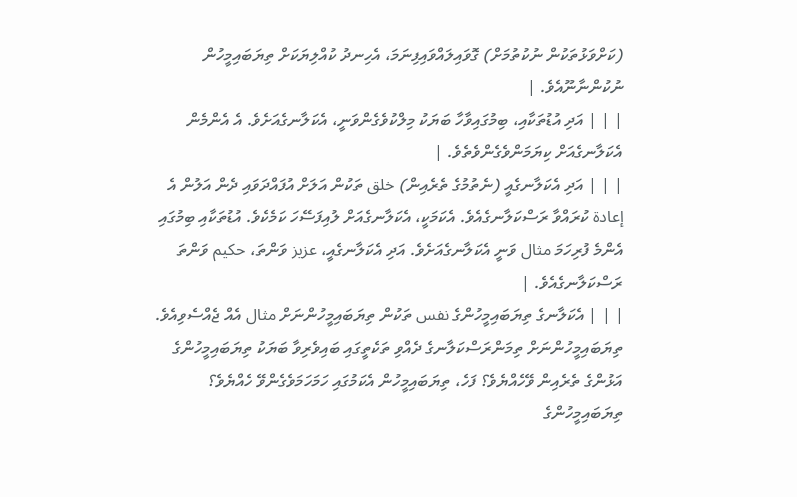(ކަށްވަޅުތަކުން ނުކުތުމަށް) ގޮވައިލައްވައިފިނަމަ، އެހިނދު ކުއްލިޔަކަށް ތިޔަބައިމީހުން ނުކުންނާނޫއެވެ. |
| | | އަދި އުޑުތަކާއި، ބިމުގައިވާހާ ބަޔަކު މިލްކުވެގެންވަނީ، އެކަލާނގެއަށެވެ. އެ އެންމެން އެކަލާނގެއަށް ކިޔަމަންވެގެންވެތެވެ. |
| | | އަދި އެކަލާނގެއީ (ނެތުމުގެ ތެރެއިން) خلق ތަކުން އަލަށް އުފައްދަވައި ދެން އަލުން އެ إعادة ކުރައްވާ ރަސްކަލާނގެއެވެ. އެކަމަކީ، އެކަލާނގެއަށް ލުއިފަސޭހަ ކަމެކެވެ. އުޑުތަކާއި ބިމުގައި އެންމެ ފުރިހަމަ مثال ވަނީ އެކަލާނގެއަށެވެ. އަދި އެކަލާނގެއީ، عزيز ވަންތަ، حكيم ވަންތަ ރަސްކަލާނގެއެވެ. |
| | | އެކަލާނގެ ތިޔަބައިމީހުންގެ نفس ތަކުން ތިޔަބައިމީހުންނަށް مثال އެއް ޖެއްސެވިއެވެ. ތިޔަބައިމީހުންނަށް ތިމަންރަސްކަލާނގެ ދެއްވި ތަކެތީގައި ބައިވެރިވާ ބަޔަކު ތިޔަބައިމީހުންގެ އަޅުންގެ ތެރެއިން ވޭހެއްޔެވެ؟ ފަހެ، ތިޔަބައިމީހުން އެކަމުގައި ހަމަހަމަވެގެންވޭ ހެއްޔެވެ؟ ތިޔަބައިމީހުންގެ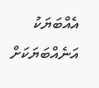އެއްބަޔަކު އަނެއްބަޔަކަށް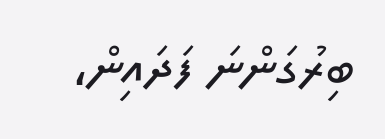ބިރުގަންނަ ފަދައިން،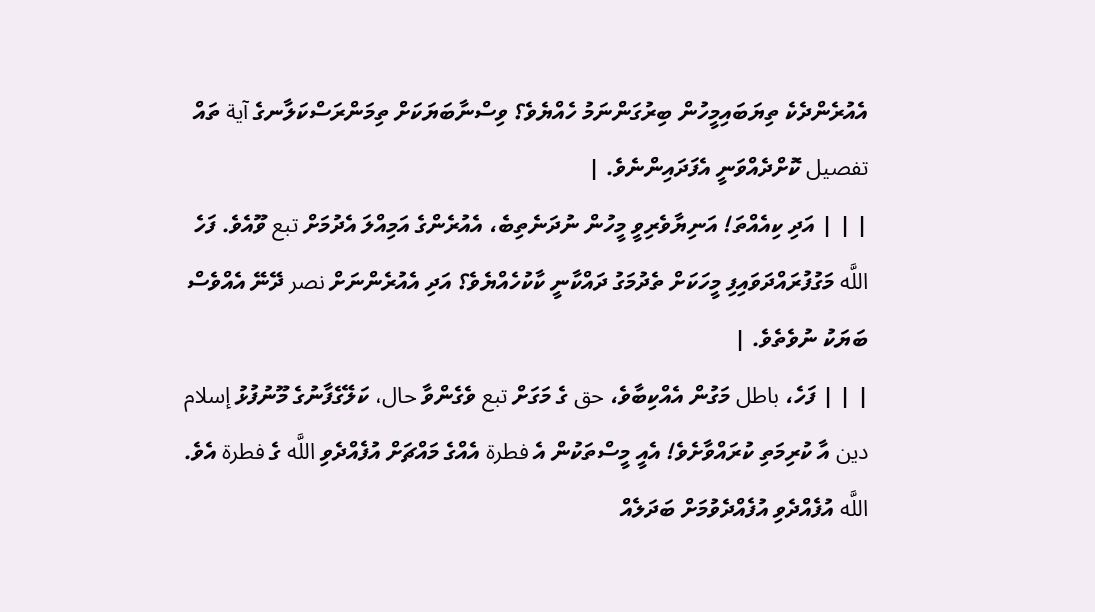އެއުރެންދެކެ ތިޔަބައިމީހުން ބިރުގަންނަމު ހެއްޔެވެ؟ ވިސްނާބަޔަކަށް ތިމަންރަސްކަލާނގެ آية ތައް تفصيل ކޮށްދެއްވަނީ އެފަދައިންނެވެ. |
| | | އަދި ކިއެއްތަ! އަނިޔާވެރިވީ މީހުން ނުދަނެތިބެ، އެއުރެންގެ އަމިއްލަ އެދުމަށް تبع ވޫއެވެ. ފަހެ اللَّه މަގުފުރައްދަވައިފި މީހަކަށް ތެދުމަގު ދައްކާނީ ކާކުހެއްޔެވެ؟ އަދި އެއުރެންނަށް نصر ދޭނޭ އެއްވެސް ބަޔަކު ނުވެތެވެ. |
| | | ފަހެ، باطل މަގުން އެއްކިބާވެ، حق ގެ މަގަށް تبع ވެގެންވާ حال، ކަލޭގެފާނުގެ މޫނުފުޅު إسلام دين އާ ކުރިމަތި ކުރައްވާށެވެ! އެއީ މީސްތަކުން އެ فطرة އެއްގެ މައްޗަށް އުފެއްދެވި اللَّه ގެ فطرة އެވެ. اللَّه އުފެއްދެވި އުފެއްދެވުމަށް ބަދަލެއް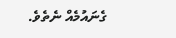ގެނައުމެއް ނެތެވެ.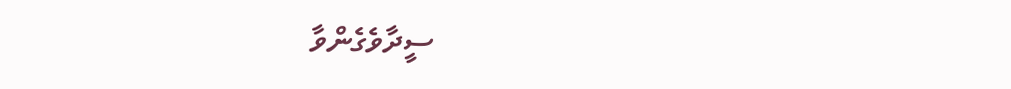ސީދާވެގެންވާ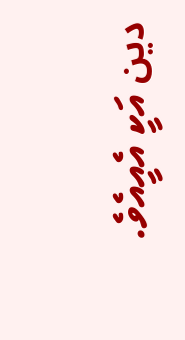دين އަކީ އެއީއެވެ.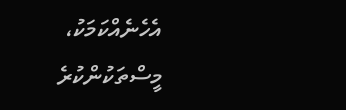އެހެނެއްކަމަކު، މީސްތަކުންކުރެ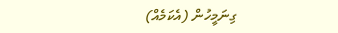ގިނަމީހުން (އެކަމެއް)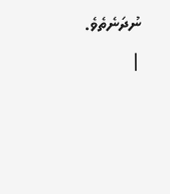ނުދަނެތެވެ. |